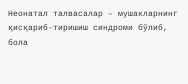Неонатал талвасалар – мушакларнинг қисқариб-тиришиш синдроми бўлиб, бола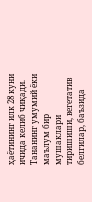ҳаётининг илк 28 куни ичида келиб чиқади. Тананинг умумий ёки маълум бир мушаклари тиришиши, вегетатив белгилар, баъзида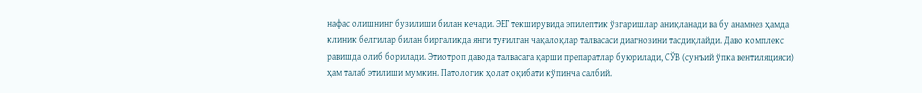нафас олишнинг бузилиши билан кечади. ЭEГ текширувида эпилептик ўзгаришлар аниқланади ва бу анамнез ҳамда клиник белгилар билан биргаликда янги туғилган чақалоқлар талвасаси диагнозини тасдиқлайди. Даво комплекс равишда олиб борилади. Этиотроп давода талвасага қарши препаратлар буюрилади, СЎВ (сунъий ўпка вентиляцияси) ҳам талаб этилиши мумкин. Патологик ҳолат оқибати кўпинча салбий.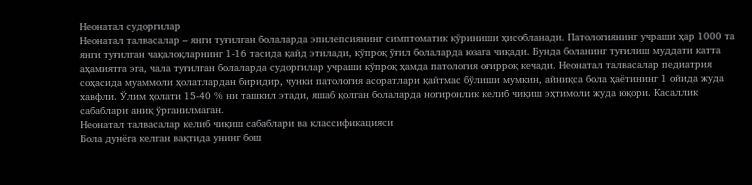Неонатал судоргилар
Неонатал талвасалар – янги туғилган болаларда эпилепсиянинг симптоматик кўриниши ҳисобланади. Патологиянинг учраши ҳар 1000 та янги туғилган чақалоқларнинг 1-16 тасида қайд этилади, кўпроқ ўғил болаларда юзага чиқади. Бунда боланинг туғилиш муддати катта аҳамиятга эга, чала туғилган болаларда судоргилар учраши кўпроқ ҳамда патология оғирроқ кечади. Неонатал талвасалар педиатрия соҳасида муаммоли ҳолатлардан биридир, чунки патология асоратлари қайтмас бўлиши мумкин, айниқса бола ҳаётининг 1 ойида жуда хавфли. Ўлим ҳолати 15-40 % ни ташкил этади, яшаб қолган болаларда ногиронлик келиб чиқиш эҳтимоли жуда юқори. Касаллик сабаблари аниқ ўрганилмаган.
Неонатал талвасалар келиб чиқиш сабаблари ва классификацияси
Бола дунёга келган вақтида унинг бош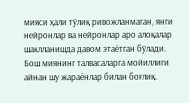мияси ҳали тўлиқ ривожланмаган, янги нейронлар ва нейронлар аро алоқалар шаклланишда давом этаётган бўлади. Бош миянинг талвасаларга мойиллиги айнан шу жараёнлар билан боғлиқ.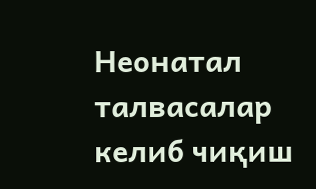Неонатал талвасалар келиб чиқиш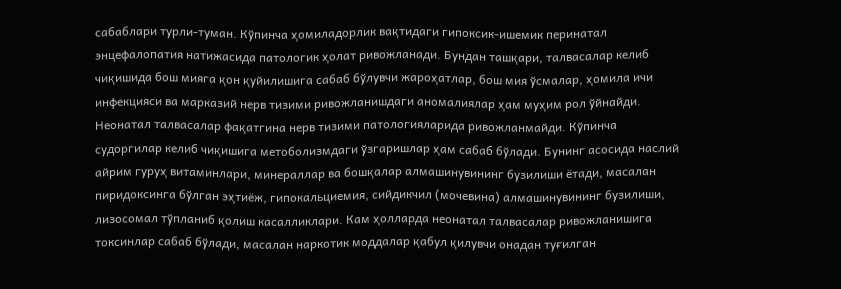сабаблари турли-туман. Кўпинча ҳомиладорлик вақтидаги гипоксик-ишемик перинатал энцефалопатия натижасида патологик ҳолат ривожланади. Бундан ташқари, талвасалар келиб чиқишида бош мияга қон қуйилишига сабаб бўлувчи жароҳатлар, бош мия ўсмалар, ҳомила ичи инфекцияси ва марказий нерв тизими ривожланишдаги аномалиялар ҳам муҳим рол ўйнайди.
Неонатал талвасалар фақатгина нерв тизими патологияларида ривожланмайди. Кўпинча судоргилар келиб чиқишига метоболизмдаги ўзгаришлар ҳам сабаб бўлади. Бунинг асосида наслий айрим гуруҳ витаминлари, минераллар ва бошқалар алмашинувининг бузилиши ётади, масалан пиридоксинга бўлган эҳтиёж, гипокальциемия, сийдикчил (мочевина) алмашинувининг бузилиши, лизосомал тўпланиб қолиш касалликлари. Кам ҳолларда неонатал талвасалар ривожланишига токсинлар сабаб бўлади, масалан наркотик моддалар қабул қилувчи онадан туғилган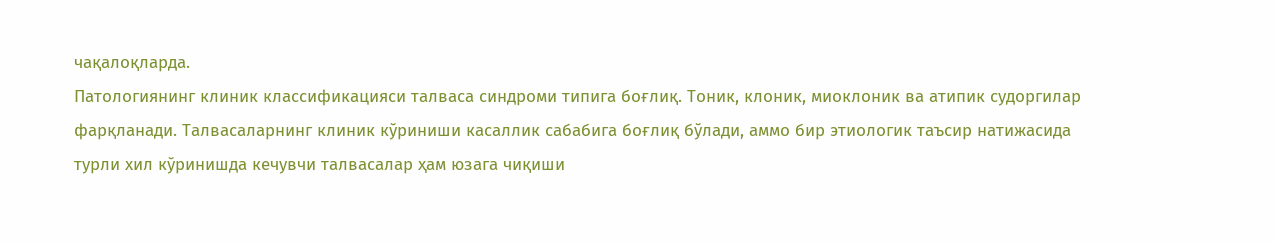чақалоқларда.
Патологиянинг клиник классификацияси талваса синдроми типига боғлиқ. Тоник, клоник, миоклоник ва атипик судоргилар фарқланади. Талвасаларнинг клиник кўриниши касаллик сабабига боғлиқ бўлади, аммо бир этиологик таъсир натижасида турли хил кўринишда кечувчи талвасалар ҳам юзага чиқиши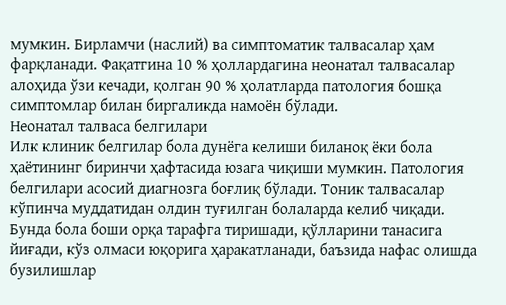мумкин. Бирламчи (наслий) ва симптоматик талвасалар ҳам фарқланади. Фақатгина 10 % ҳоллардагина неонатал талвасалар алоҳида ўзи кечади, қолган 90 % ҳолатларда патология бошқа симптомлар билан биргаликда намоён бўлади.
Неонатал талваса белгилари
Илк клиник белгилар бола дунёга келиши биланоқ ёки бола ҳаётининг биринчи ҳафтасида юзага чиқиши мумкин. Патология белгилари асосий диагнозга боғлиқ бўлади. Тоник талвасалар кўпинча муддатидан олдин туғилган болаларда келиб чиқади. Бунда бола боши орқа тарафга тиришади, қўлларини танасига йиғади, кўз олмаси юқорига ҳаракатланади, баъзида нафас олишда бузилишлар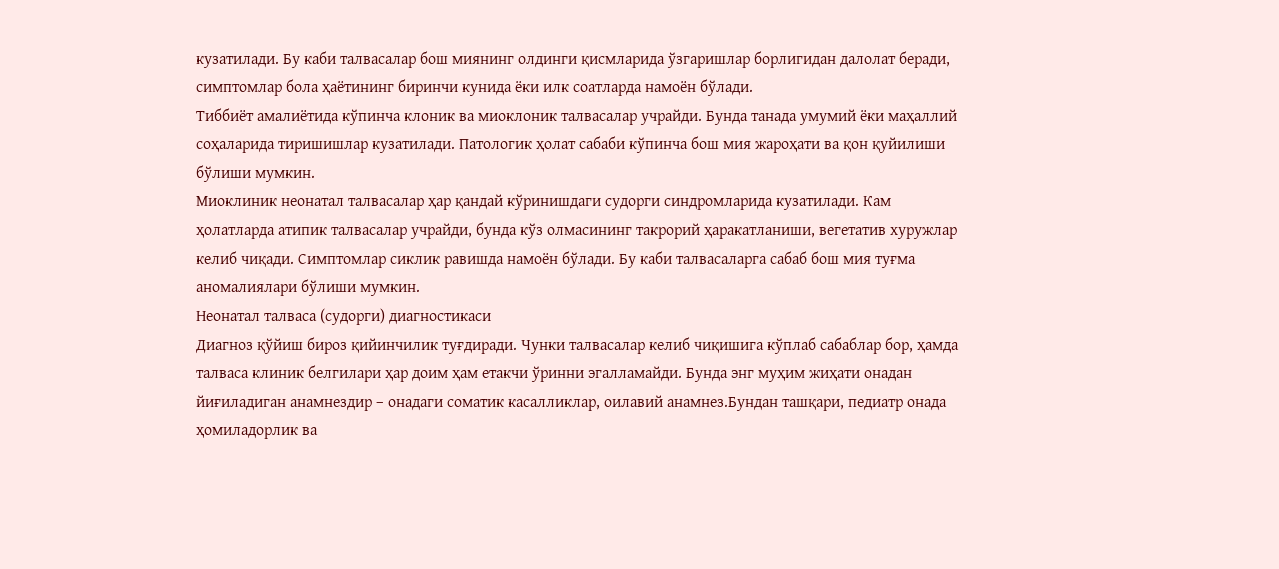кузатилади. Бу каби талвасалар бош миянинг олдинги қисмларида ўзгаришлар борлигидан далолат беради, симптомлар бола ҳаётининг биринчи кунида ёки илк соатларда намоён бўлади.
Тиббиёт амалиётида кўпинча клоник ва миоклоник талвасалар учрайди. Бунда танада умумий ёки маҳаллий соҳаларида тиришишлар кузатилади. Патологик ҳолат сабаби кўпинча бош мия жароҳати ва қон қуйилиши бўлиши мумкин.
Миоклиник неонатал талвасалар ҳар қандай кўринишдаги судорги синдромларида кузатилади. Кам ҳолатларда атипик талвасалар учрайди, бунда кўз олмасининг такрорий ҳаракатланиши, вегетатив хуружлар келиб чиқади. Симптомлар сиклик равишда намоён бўлади. Бу каби талвасаларга сабаб бош мия туғма аномалиялари бўлиши мумкин.
Неонатал талваса (судорги) диагностикаси
Диагноз қўйиш бироз қийинчилик туғдиради. Чунки талвасалар келиб чиқишига кўплаб сабаблар бор, ҳамда талваса клиник белгилари ҳар доим ҳам етакчи ўринни эгалламайди. Бунда энг муҳим жиҳати онадан йиғиладиган анамнездир – онадаги соматик касалликлар, оилавий анамнез.Бундан ташқари, педиатр онада ҳомиладорлик ва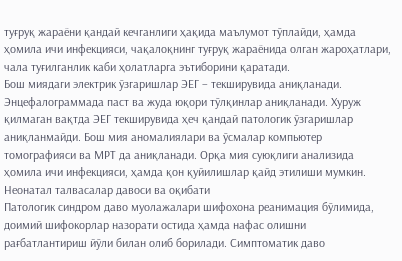туғруқ жараёни қандай кечганлиги ҳақида маълумот тўплайди, ҳамда ҳомила ичи инфекцияси, чақалоқнинг туғруқ жараёнида олган жароҳатлари, чала туғилганлик каби ҳолатларга эътиборини қаратади.
Бош миядаги электрик ўзгаришлар ЭEГ – текширувида аниқланади. Энцефалограммада паст ва жуда юқори тўлқинлар аниқланади. Хуруж қилмаган вақтда ЭEГ текширувида ҳеч қандай патологик ўзгаришлар аниқланмайди. Бош мия аномалиялари ва ўсмалар компьютер томографияси ва МРТ да аниқланади. Орқа мия суюқлиги анализида ҳомила ичи инфекцияси, ҳамда қон қуйилишлар қайд этилиши мумкин.
Неонатал талвасалар давоси ва оқибати
Патологик синдром даво муолажалари шифохона реанимация бўлимида, доимий шифокорлар назорати остида ҳамда нафас олишни рағбатлантириш йўли билан олиб борилади. Симптоматик даво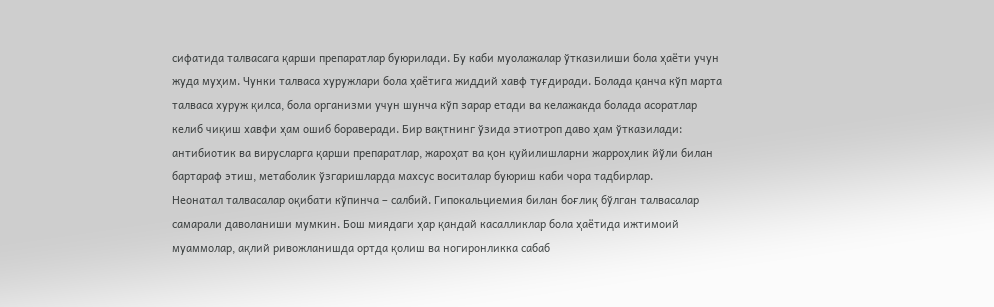сифатида талвасага қарши препаратлар буюрилади. Бу каби муолажалар ўтказилиши бола ҳаёти учун жуда муҳим. Чунки талваса хуружлари бола ҳаётига жиддий хавф туғдиради. Болада қанча кўп марта талваса хуруж қилса, бола организми учун шунча кўп зарар етади ва келажакда болада асоратлар келиб чиқиш хавфи ҳам ошиб бораверади. Бир вақтнинг ўзида этиотроп даво ҳам ўтказилади: антибиотик ва вирусларга қарши препаратлар, жароҳат ва қон қуйилишларни жарроҳлик йўли билан бартараф этиш, метаболик ўзгаришларда махсус воситалар буюриш каби чора тадбирлар.
Неонатал талвасалар оқибати кўпинча – салбий. Гипокальциемия билан боғлиқ бўлган талвасалар самарали даволаниши мумкин. Бош миядаги ҳар қандай касалликлар бола ҳаётида ижтимоий муаммолар, ақлий ривожланишда ортда қолиш ва ногиронликка сабаб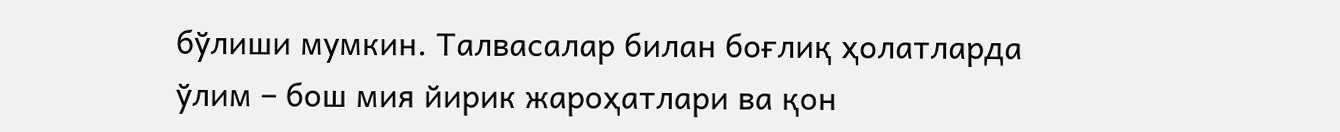бўлиши мумкин. Талвасалар билан боғлиқ ҳолатларда ўлим – бош мия йирик жароҳатлари ва қон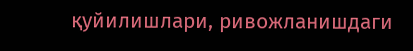қуйилишлари, ривожланишдаги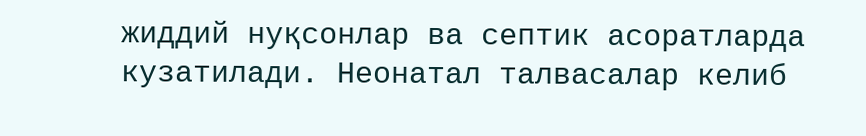жиддий нуқсонлар ва септик асоратларда кузатилади. Неонатал талвасалар келиб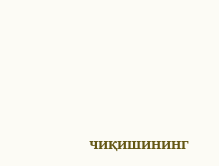чиқишининг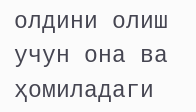олдини олиш учун она ва ҳомиладаги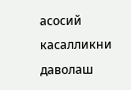асосий касалликни даволаш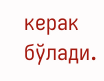керак бўлади.